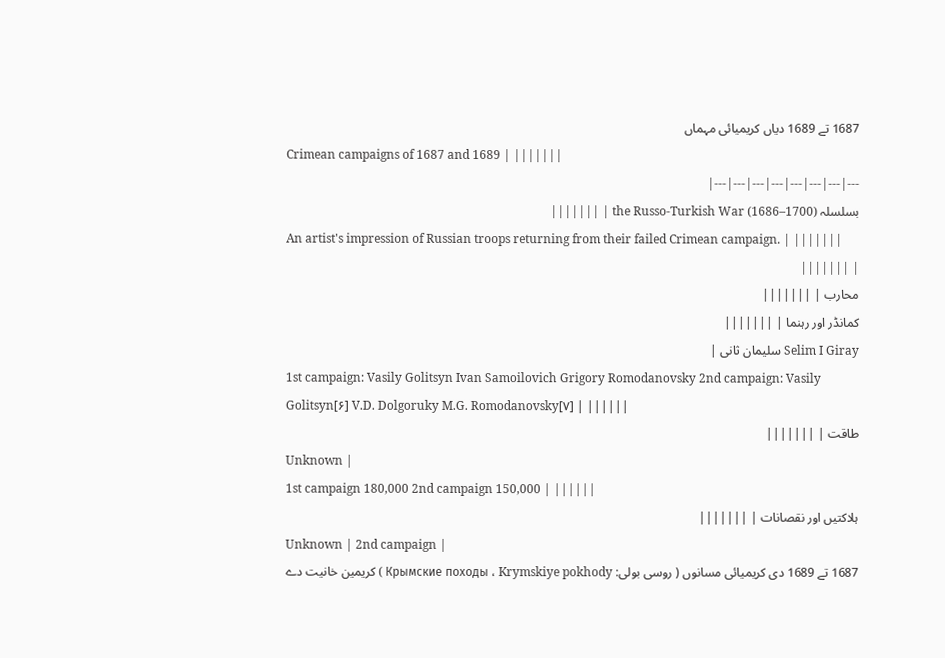1687 تے 1689 دیاں کریمیائی مہماں
Crimean campaigns of 1687 and 1689 | |||||||
---|---|---|---|---|---|---|---|
بسلسلہ the Russo-Turkish War (1686–1700) | |||||||
An artist's impression of Russian troops returning from their failed Crimean campaign. | |||||||
| |||||||
محارب | |||||||
کمانڈر اور رہنما | |||||||
Selim I Giray سلیمان ثانی |
1st campaign: Vasily Golitsyn Ivan Samoilovich Grigory Romodanovsky 2nd campaign: Vasily Golitsyn[۶] V.D. Dolgoruky M.G. Romodanovsky[۷] | ||||||
طاقت | |||||||
Unknown |
1st campaign 180,000 2nd campaign 150,000 | ||||||
ہلاکتیں اور نقصانات | |||||||
Unknown | 2nd campaign |
1687 تے 1689 دی کریمیائی مسانوں ( روسی بولی: Крымские походы ، Krymskiye pokhody ) کریمین خانیت دے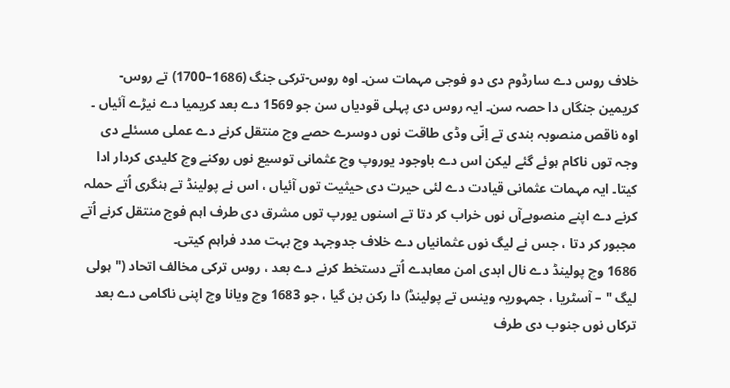خلاف روس دے سارڈوم دی دو فوجی مہمات سن۔ اوہ روس-ترکی جنگ (1686–1700) تے روس-کریمین جنگاں دا حصہ سن۔ ایہ روس دی پہلی قودیاں سن جو 1569 دے بعد کریمیا دے نیڑے آئیاں ۔ اوہ ناقص منصوبہ بندی تے اِنّی وڈی طاقت نوں دوسرے حصے وچ منتقل کرنے دے عملی مسئلے دی وجہ توں ناکام ہوئے گئے لیکن اس دے باوجود یوروپ وچ عثمانی توسیع نوں روکنے وچ کلیدی کردار ادا کيتا۔ ایہ مہمات عثمانی قیادت دے لئی حیرت دی حیثیت توں آئیاں ، اس نے پولینڈ تے ہنگری اُتے حملہ کرنے دے اپنے منصوبےآں نوں خراب کر دتا تے اسنوں یورپ توں مشرق دی طرف اہم فوج منتقل کرنے اُتے مجبور کر دتا ، جس نے لیگ نوں عثمانیاں دے خلاف جدوجہد وچ بہت مدد فراہم کيتی۔
1686 وچ پولینڈ دے نال ابدی امن معاہدے اُتے دستخط کرنے دے بعد ، روس ترکی مخالف اتحاد (" ہولی لیگ " – آسٹریا ، جمہوریہ وینس تے پولینڈ) دا رکن بن گیا ، جو 1683 وچ ویانا وچ اپنی ناکامی دے بعد ترکاں نوں جنوب دی طرف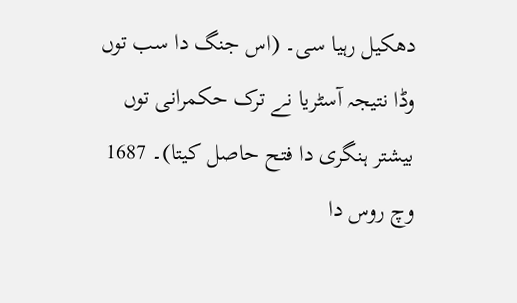دھکیل رہیا سی۔ (اس جنگ دا سب توں وڈا نتیجہ آسٹریا نے ترک حکمرانی توں بیشتر ہنگری دا فتح حاصل کيتا)۔ 1687 وچ روس دا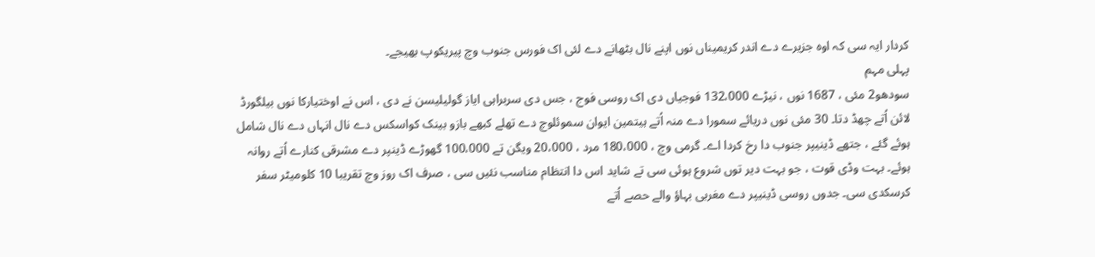کردار ایہ سی کہ اوہ جزیرے دے اندر کریمیناں نوں اپنے نال بٹھانے دے لئی اک فورس جنوب وچ پیریکوپ بھیجے۔
پہلی مہم
سودھو2 مئی ، 1687 نوں ، نیڑے 132،000 فوجیاں دی اک روسی فوج ، جس دی سربراہی ایاز گولیلیسن نے دی ، اس نے اوختیارکا نوں بیلگورڈ لائن اُتے چھڈ دتا۔ 30 مئی نوں دریائے سمورا دے منہ اُتے ہیتمین ایوان سموئلوچ دے تھلے کبھے بازو بینک کواسکس دے نال انہاں دے نال شامل ہوئے گئے ، جتھے ڈینیپر جنوب دا رخ کردا اے۔ گرمی وچ ، 180،000 مرد ، 20،000 ویگن تے 100،000 گھوڑے ڈینپر دے مشرقی کنارے اُتے روانہ ہوئے۔ بہت وڈی قوت ، جو بہت دیر توں شروع ہوئی سی تے شاید اس دا انتظام مناسب نئيں سی ، صرف اک روز وچ تقریبا 10 کلومیٹر سفر کرسکدی سی۔ جدوں روسی ڈینیپر دے مغربی بہاؤ والے حصے اُتے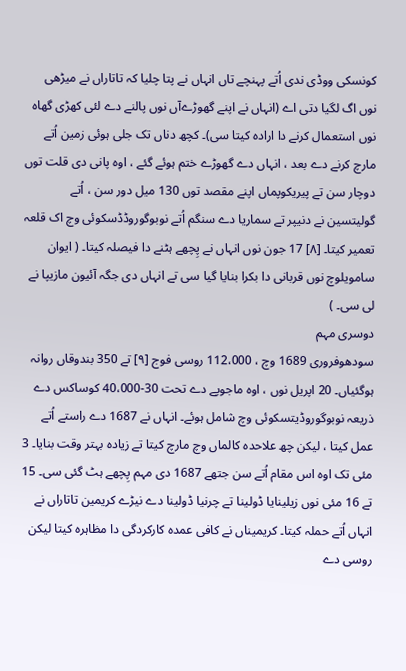کونسکی ووڈی ندی اُتے پہنچے تاں انہاں نے پتا چلیا کہ تاتاراں نے میڑھی نوں اگ لگیا دتی اے (انہاں نے اپنے گھوڑےآں نوں پالنے دے لئی کھڑی گھاہ نوں استعمال کرنے دا ارادہ کيتا سی)۔ کچھ دناں تک جلی ہوئی زمین اُتے مارچ کرنے دے بعد ، انہاں دے گھوڑے ختم ہوئے گئے ، اوہ پانی دی قلت توں دوچار سن تے پیریکوپماں اپنے مقصد توں 130 میل دور سن ، اُتے گولیتسین نے دنیپر تے سماریا دے سنگم اُتے نوبوگوروڈڈسکوئی وچ اک قلعہ تعمیر کيتا۔ [۸] 17 جون نوں انہاں نے پِچھے ہٹنے دا فیصلہ کيتا۔ ( ایوان سامویلوچ نوں قربانی دا بکرا بنایا گیا سی تے انہاں دی جگہ آئیون مازیپا نے لی سی۔ )
دوسری مہم
سودھوفروری 1689 وچ ، 112،000 روسی فوج [۹] تے 350 بندوقاں روانہ ہوگئياں۔ 20 اپریل نوں ، اوہ ماجوپے دے تحت 30-40،000 کوساکس دے ذریعہ نوبوگوروڈیتسکوئی وچ شامل ہوئے۔ انہاں نے 1687 دے راستے اُتے عمل کيتا ، لیکن چھ علاحدہ کالماں وچ مارچ کيتا تے زیادہ بہتر وقت بنایا۔ 3 مئی تک اوہ اس مقام اُتے سن جتھے 1687 دی مہم پِچھے ہٹ گئی سی۔ 15 تے 16 مئی نوں زیلینایا ڈولینا تے چرنیا ڈولینا دے نیڑے کریمین تاتاراں نے انہاں اُتے حملہ کيتا۔ کریمیناں نے کافی عمدہ کارکردگی دا مظاہرہ کيتا لیکن روسی دے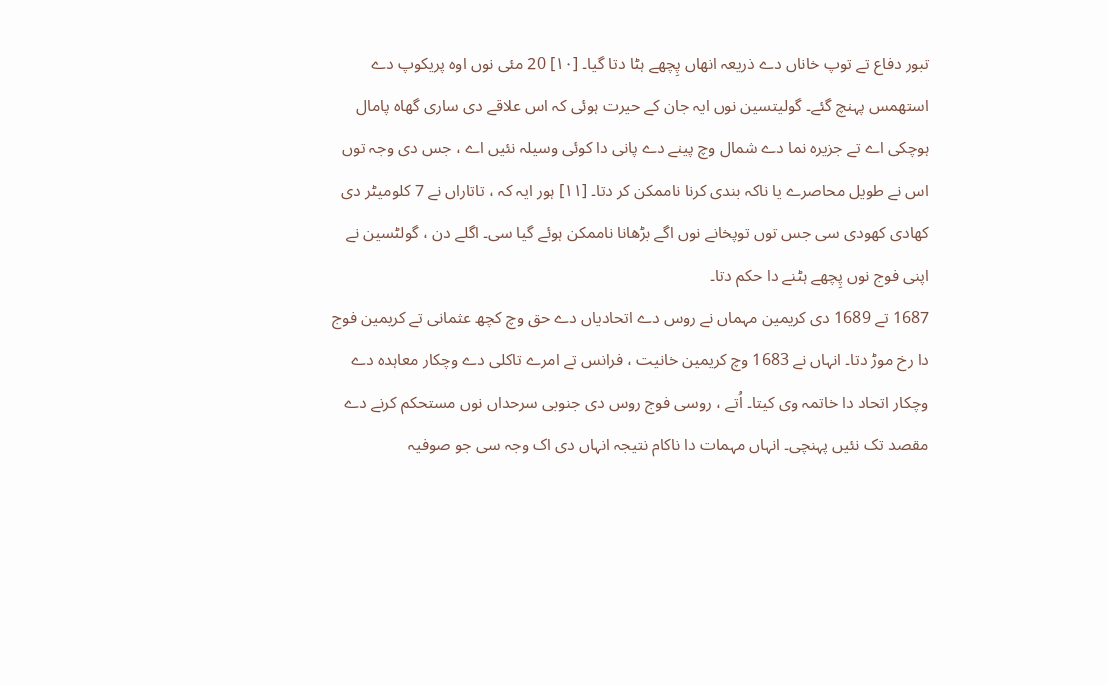تبور دفاع تے توپ خاناں دے ذریعہ انھاں پِچھے ہٹا دتا گیا۔ [۱۰] 20 مئی نوں اوہ پریکوپ دے استھمس پہنچ گئے۔ گولیتسین نوں ایہ جان کے حیرت ہوئی کہ اس علاقے دی ساری گھاہ پامال ہوچکی اے تے جزیرہ نما دے شمال وچ پینے دے پانی دا کوئی وسیلہ نئيں اے ، جس دی وجہ توں اس نے طویل محاصرے یا ناکہ بندی کرنا ناممکن کر دتا۔ [۱۱] ہور ایہ کہ ، تاتاراں نے 7 کلومیٹر دی کھادی کھودی سی جس توں توپخانے نوں اگے بڑھانا ناممکن ہوئے گیا سی۔ اگلے دن ، گولٹسین نے اپنی فوج نوں پِچھے ہٹنے دا حکم دتا۔
1687 تے 1689 دی کریمین مہماں نے روس دے اتحادیاں دے حق وچ کچھ عثمانی تے کریمین فوج دا رخ موڑ دتا۔ انہاں نے 1683 وچ کریمین خانیت ، فرانس تے امرے تاکلی دے وچکار معاہدہ دے وچکار اتحاد دا خاتمہ وی کيتا۔ اُتے ، روسی فوج روس دی جنوبی سرحداں نوں مستحکم کرنے دے مقصد تک نئيں پہنچی۔ انہاں مہمات دا ناکام نتیجہ انہاں دی اک وجہ سی جو صوفیہ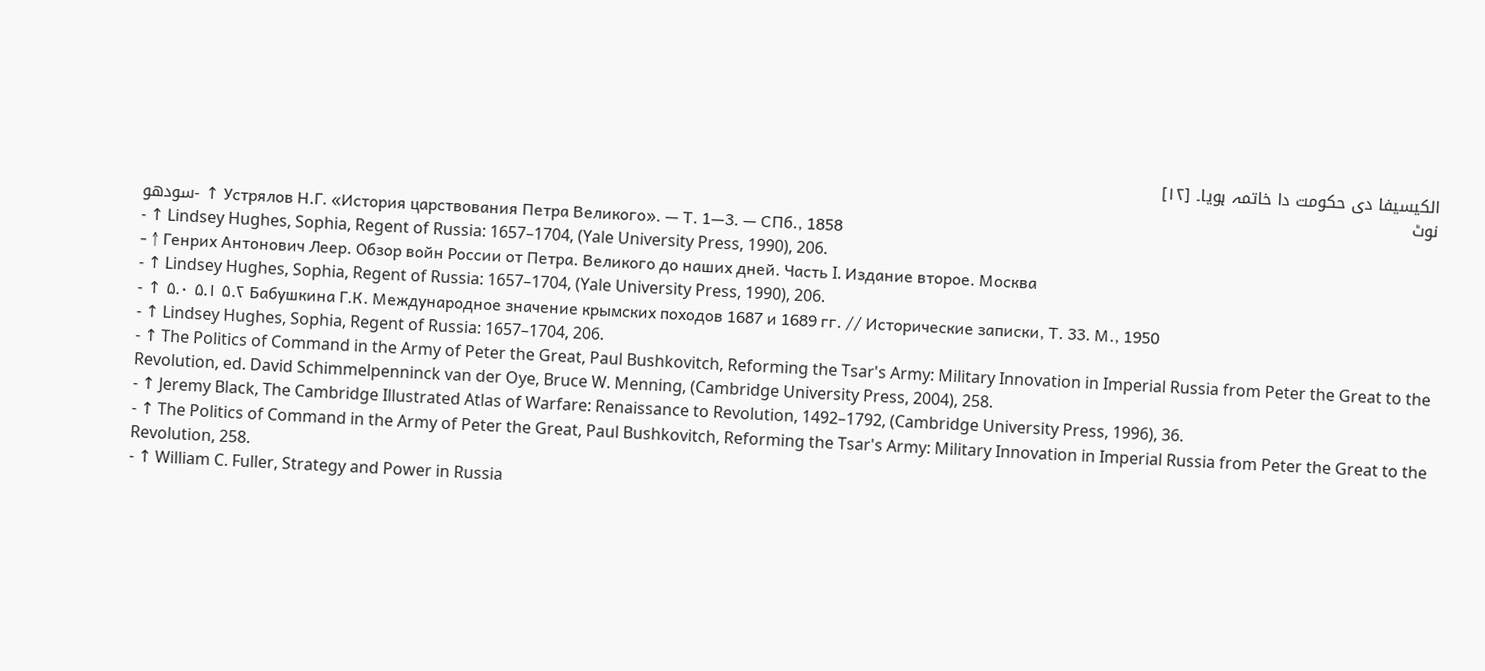الکیسیفا دی حکومت دا خاتمہ ہويا۔ [۱۲]
نوٹ
سودھو- ↑ Устрялов Н.Г. «История царствования Петра Великого». — Т. 1—3. — СПб., 1858
- ↑ Lindsey Hughes, Sophia, Regent of Russia: 1657–1704, (Yale University Press, 1990), 206.
- ↑ Генрих Антонович Леер. Обзор войн России от Петра. Великого до наших дней. Часть I. Издание второе. Москва
- ↑ Lindsey Hughes, Sophia, Regent of Russia: 1657–1704, (Yale University Press, 1990), 206.
- ↑ ۵.۰ ۵.۱ ۵.۲ Бабушкина Г.К. Международное значение крымских походов 1687 и 1689 гг. // Исторические записки, Т. 33. М., 1950
- ↑ Lindsey Hughes, Sophia, Regent of Russia: 1657–1704, 206.
- ↑ The Politics of Command in the Army of Peter the Great, Paul Bushkovitch, Reforming the Tsar's Army: Military Innovation in Imperial Russia from Peter the Great to the Revolution, ed. David Schimmelpenninck van der Oye, Bruce W. Menning, (Cambridge University Press, 2004), 258.
- ↑ Jeremy Black, The Cambridge Illustrated Atlas of Warfare: Renaissance to Revolution, 1492–1792, (Cambridge University Press, 1996), 36.
- ↑ The Politics of Command in the Army of Peter the Great, Paul Bushkovitch, Reforming the Tsar's Army: Military Innovation in Imperial Russia from Peter the Great to the Revolution, 258.
- ↑ William C. Fuller, Strategy and Power in Russia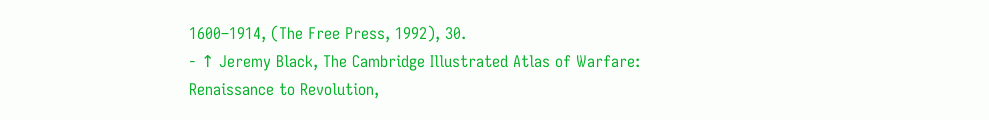1600–1914, (The Free Press, 1992), 30.
- ↑ Jeremy Black, The Cambridge Illustrated Atlas of Warfare: Renaissance to Revolution,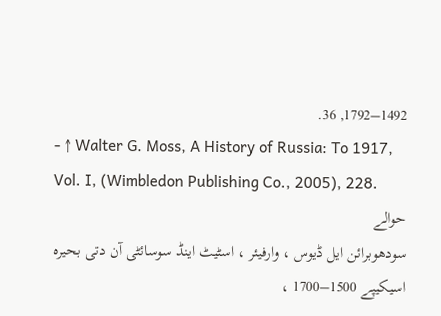1492–1792, 36.
- ↑ Walter G. Moss, A History of Russia: To 1917, Vol. I, (Wimbledon Publishing Co., 2005), 228.
حوالے
سودھوبرائن ایل ڈیوس ، وارفیئر ، اسٹیٹ اینڈ سوسائٹی آن دتی بحیرہ اسیکیپے 1500–1700 ،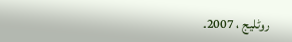روٹلیج ، 2007۔